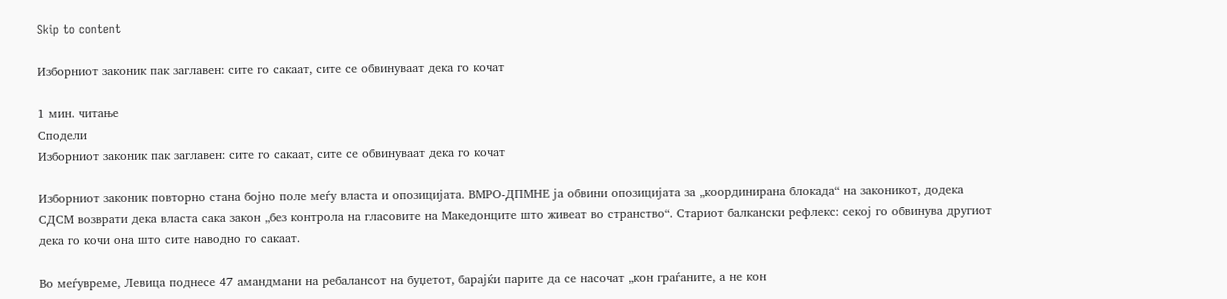Skip to content

Изборниот законик пак заглавен: сите го сакаат, сите се обвинуваат дека го кочат

1 мин. читање
Сподели
Изборниот законик пак заглавен: сите го сакаат, сите се обвинуваат дека го кочат

Изборниот законик повторно стана бојно поле меѓу власта и опозицијата. ВМРО-ДПМНЕ ја обвини опозицијата за „координирана блокада“ на законикот, додека СДСМ возврати дека власта сака закон „без контрола на гласовите на Македонците што живеат во странство“. Стариот балкански рефлекс: секој го обвинува другиот дека го кочи она што сите наводно го сакаат.

Во меѓувреме, Левица поднесе 47 амандмани на ребалансот на буџетот, барајќи парите да се насочат „кон граѓаните, а не кон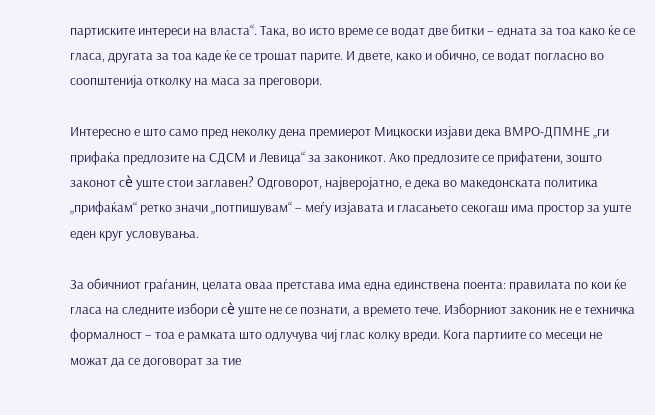партиските интереси на власта“. Така, во исто време се водат две битки – едната за тоа како ќе се гласа, другата за тоа каде ќе се трошат парите. И двете, како и обично, се водат погласно во соопштенија отколку на маса за преговори.

Интересно е што само пред неколку дена премиерот Мицкоски изјави дека ВМРО-ДПМНЕ „ги прифаќа предлозите на СДСМ и Левица“ за законикот. Ако предлозите се прифатени, зошто законот сè уште стои заглавен? Одговорот, најверојатно, е дека во македонската политика „прифаќам“ ретко значи „потпишувам“ – меѓу изјавата и гласањето секогаш има простор за уште еден круг условувања.

За обичниот граѓанин, целата оваа претстава има една единствена поента: правилата по кои ќе гласа на следните избори сè уште не се познати, а времето тече. Изборниот законик не е техничка формалност – тоа е рамката што одлучува чиј глас колку вреди. Кога партиите со месеци не можат да се договорат за тие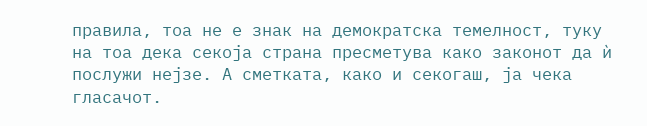правила, тоа не е знак на демократска темелност, туку на тоа дека секоја страна пресметува како законот да ѝ послужи нејзе. А сметката, како и секогаш, ја чека гласачот.